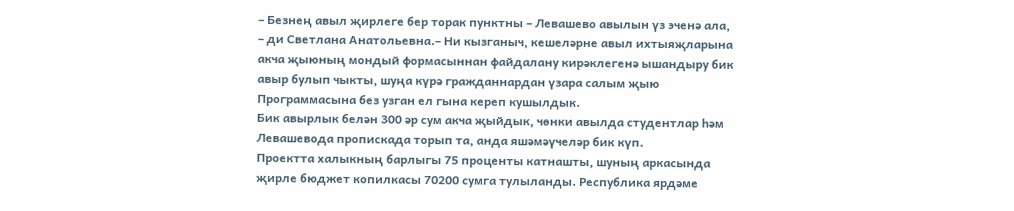– Безнең авыл җирлеге бер торак пунктны – Левашево авылын үз эченә ала, – ди Светлана Анатольевна.– Ни кызганыч, кешеләрне авыл ихтыяҗларына акча җыюның мондый формасыннан файдалану кирәклегенә ышандыру бик авыр булып чыкты, шуңа күрә гражданнардан үзара салым җыю Программасына без узган ел гына кереп кушылдык.
Бик авырлык белән 300 әр сум акча җыйдык, чөнки авылда студентлар һәм Левашевода пропискада торып та, анда яшәмәүчеләр бик күп.
Проектта халыкның барлыгы 75 проценты катнашты, шуның аркасында җирле бюджет копилкасы 70200 сумга тулыланды. Республика ярдәме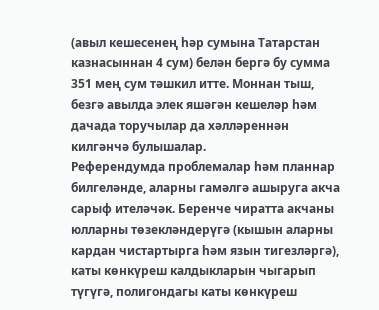(авыл кешесенең һәр сумына Татарстан казнасыннан 4 сум) белән бергә бу сумма 351 мең сум тәшкил итте. Моннан тыш, безгә авылда элек яшәгән кешеләр һәм дачада торучылар да хәлләреннән килгәнчә булышалар.
Референдумда проблемалар һәм планнар билгеләнде, аларны гамәлгә ашыруга акча сарыф ителәчәк. Беренче чиратта акчаны юлларны төзекләндерүгә (кышын аларны кардан чистартырга һәм язын тигезләргә), каты көнкүреш калдыкларын чыгарып түгүгә, полигондагы каты көнкүреш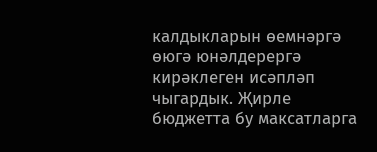калдыкларын өемнәргә өюгә юнәлдерергә кирәклеген исәпләп чыгардык. Җирле бюджетта бу максатларга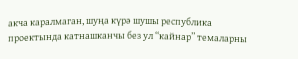акча каралмаган, шуңа күрә шушы республика проектында катнашканчы без ул “кайнар” темаларны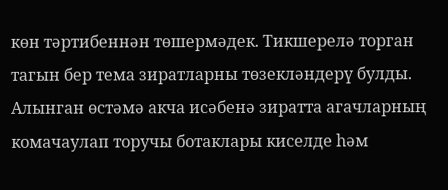көн тәртибеннән төшермәдек. Тикшерелә торган тагын бер тема зиратларны төзекләндерү булды. Алынган өстәмә акча исәбенә зиратта агачларның комачаулап торучы ботаклары киселде һәм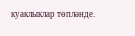куаклыклар төпләнде.